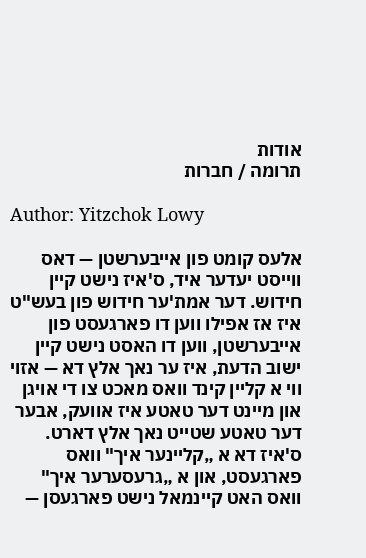אודות
תרומה / חברות

Author: Yitzchok Lowy

אלעס קומט פון אייבערשטן — דאס ווייסט יעדער איד, ס'איז נישט קיין חידוש. דער אמת'ער חידוש פון בעש"ט איז אז אפילו ווען דו פארגעסט פון אייבערשטן, ווען דו האסט נישט קיין ישוב הדעת, איז ער נאך אלץ דא — אזוי ווי א קליין קינד וואס מאכט צו די אויגן און מיינט דער טאטע איז אוועק, אבער דער טאטע שטייט נאך אלץ דארט. ס'איז דא א „קליינער איך" וואס פארגעסט, און א „גרעסערער איך" וואס האט קיינמאל נישט פארגעסן —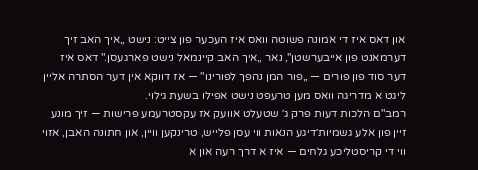און דאס איז די אמונה פשוטה וואס איז העכער פון צייט: נישט „איך האב זיך דערמאנט פון אייבערשטן", נאר „איך האב קיינמאל נישט פארגעסן." דאס איז דער סוד פון פורים — „פור המן נהפך לפורינו" — אז דווקא אין דער הסתרה אליין ליגט א מדריגה וואס מען טרעפט נישט אפילו בשעת גילוי.
רמב"ם הלכות דעות פרק ג׳ שטעלט אוועק אז עקסטרעמע פרישות — זיך מונע זיין פון אלע גשמיות׳דיגע הנאות ווי עסן פלייש, טרינקען וויין, און חתונה האבן, אזוי ווי די קריסטליכע גלחים — איז א דרך רעה און א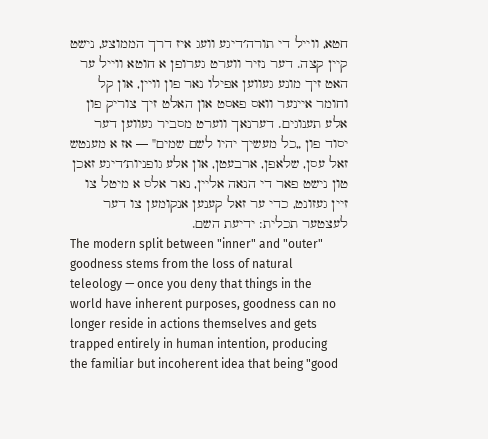חטא, ווייל די תורה׳דיגע וועג איז דרך הממוצע, נישט קיין קצה. דער נזיר ווערט גערופן א חוטא ווייל ער האט זיך מונע געווען אפילו נאר פון וויין, און קל וחומר איינער וואס פאסט און האלט זיך צוריק פון אלע תענוגים. דערנאך ווערט מסביר געווען דער יסוד פון „כל מעשיך יהיו לשם שמים" — אז א מענטש זאל עסן, שלאפן, ארבעטן, און אלע גופניות׳דיגע זאכן טון נישט פאר די הנאה אליין, נאר אלס א מיטל צו זיין געזונט, כדי ער זאל קענען אנקומען צו דער לעצטער תכלית: ידיעת השם.
The modern split between "inner" and "outer" goodness stems from the loss of natural teleology — once you deny that things in the world have inherent purposes, goodness can no longer reside in actions themselves and gets trapped entirely in human intention, producing the familiar but incoherent idea that being "good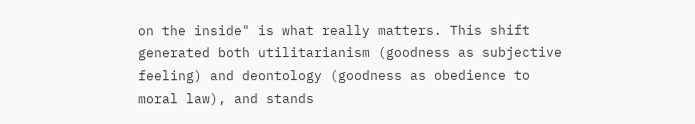on the inside" is what really matters. This shift generated both utilitarianism (goodness as subjective feeling) and deontology (goodness as obedience to moral law), and stands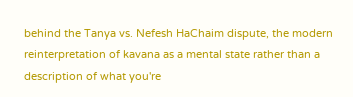behind the Tanya vs. Nefesh HaChaim dispute, the modern reinterpretation of kavana as a mental state rather than a description of what you're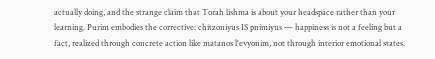actually doing, and the strange claim that Torah lishma is about your headspace rather than your learning. Purim embodies the corrective: chitzoniyus IS pnimiyus — happiness is not a feeling but a fact, realized through concrete action like matanos l'evyonim, not through interior emotional states.